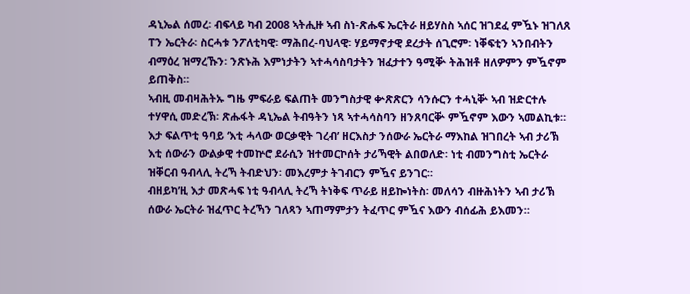ዳኒኤል ሰመረ፡ ብፍላይ ካብ 2008 ኣትሒዙ ኣብ ስነ-ጽሑፍ ኤርትራ ዘይሃስስ ኣሰር ዝገደፈ ምዃኑ ዝገለጸ ፐን ኤርትራ፡ ስርሓቱ ንፖለቲካዊ፡ ማሕበረ-ባህላዊ፡ ሃይማኖታዊ ደረታት ሰጊሮም፡ ነቐፍቲን ኣንበብትን ብማዕረ ዝማረኹን፡ ንጽኑሕ እምነታትን ኣተሓሳስባታትን ዝፈታተን ዓሚቝ ትሕዝቶ ዘለዎምን ምዃኖም ይጠቅስ።
ኣብዚ መብዛሕትኡ ግዜ ምፍራይ ፍልጠት መንግስታዊ ቍጽጽርን ሳንሱርን ተሓኒቝ ኣብ ዝድርተሉ ተሃዋሲ መድረኽ፡ ጽሑፋት ዳኒኤል ትብዓትን ነጻ ኣተሓሳስባን ዘንጸባርቝ ምዃኖም እውን ኣመልኪቱ።
እታ ፍልጥቲ ዓባይ ‘እቲ ሓላው ወርቃዊት ገረብ’ ዘርእስታ ንሰውራ ኤርትራ ማእከል ዝገበረት ኣብ ታሪኽ እቲ ሰውራን ውልቃዊ ተመኵሮ ደራሲን ዝተመርኮሰት ታሪኻዊት ልበወለድ፡ ነቲ ብመንግስቲ ኤርትራ ዝቐርብ ዓብላሊ ትረኻ ትብድህን፡ መእረምታ ትገብርን ምዃና ይንገር።
ብዘይካ’ዚ እታ መጽሓፍ ነቲ ዓብላሊ ትረኻ ትነቅፍ ጥራይ ዘይኰነትስ፡ መለሳን ብዙሕነትን ኣብ ታሪኽ ሰውራ ኤርትራ ዝፈጥር ትረኻን ገለጻን ኣጠማምታን ትፈጥር ምዃና እውን ብሰፊሕ ይእመን።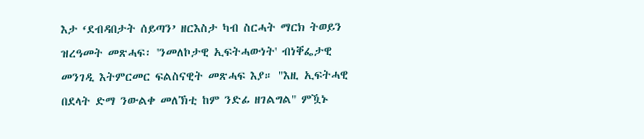እታ ‘ደብዳበታት ሰይጣን’ ዘርእስታ ካብ ስርሓት ማርክ ትወይን ዝረዓመት መጽሓፍ፡ 'ንመለኮታዊ ኢፍትሓውነት' ብነቐፌታዊ መንገዲ እትምርመር ፍልስናዊት መጽሓፍ እያ። "እዚ ኢፍትሓዊ በደላት ድማ ንውልቀ መለኽቲ ከም ንድፊ ዘገልግል" ምዃኑ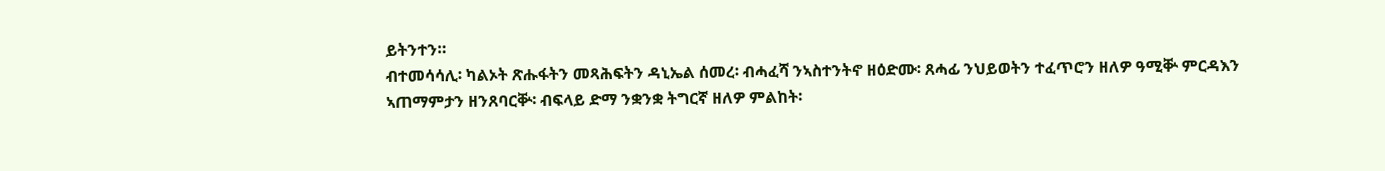ይትንተን።
ብተመሳሳሊ፡ ካልኦት ጽሑፋትን መጻሕፍትን ዳኒኤል ሰመረ፡ ብሓፈሻ ንኣስተንትኖ ዘዕድሙ፡ ጸሓፊ ንህይወትን ተፈጥሮን ዘለዎ ዓሚቝ ምርዳእን ኣጠማምታን ዘንጸባርቝ፡ ብፍላይ ድማ ንቋንቋ ትግርኛ ዘለዎ ምልከት፡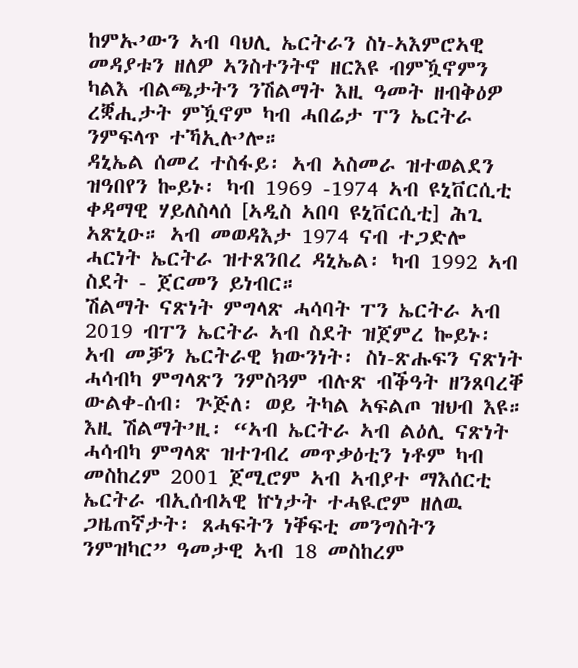ከምኡ’ውን ኣብ ባህሊ ኤርትራን ስነ-ኣእምሮኣዊ መዳያቱን ዘለዎ ኣንስተንትኖ ዘርእዩ ብምዃኖምን ካልእ ብልጫታትን ንሽልማት እዚ ዓመት ዘብቅዕዎ ረቛሒታት ምዃኖም ካብ ሓበሬታ ፐን ኤርትራ ንምፍላጥ ተኻኢሉ’ሎ።
ዳኒኤል ሰመረ ተስፋይ፡ ኣብ ኣስመራ ዝተወልደን ዝዓበየን ኰይኑ፡ ካብ 1969 -1974 ኣብ ዩኒቨርሲቲ ቀዳማዊ ሃይለስላሰ [ኣዲስ ኣበባ ዩኒቨርሲቲ] ሕጊ ኣጽኒዑ። ኣብ መወዳእታ 1974 ናብ ተጋድሎ ሓርነት ኤርትራ ዝተጸንበረ ዳኒኤል፡ ካብ 1992 ኣብ ስደት - ጀርመን ይነብር።
ሽልማት ናጽነት ምግላጽ ሓሳባት ፐን ኤርትራ ኣብ 2019 ብፐን ኤርትራ ኣብ ስደት ዝጀምረ ኰይኑ፡ ኣብ መቓን ኤርትራዊ ክውንነት፡ ስነ-ጽሑፍን ናጽነት ሓሳብካ ምግላጽን ንምስጓም ብሉጽ ብቕዓት ዘንጸባረቐ ውልቀ-ሰብ፡ ጕጅለ፡ ወይ ትካል ኣፍልጦ ዝህብ እዩ።
እዚ ሽልማት’ዚ፡ “ኣብ ኤርትራ ኣብ ልዕሊ ናጽነት ሓሳብካ ምግላጽ ዝተገብረ መጥቃዕቲን ነቶም ካብ መስከረም 2001 ጀሚሮም ኣብ ኣብያተ ማእሰርቲ ኤርትራ ብኢሰብኣዊ ኵነታት ተሓዪሮም ዘለዉ ጋዜጠኛታት፡ ጸሓፍትን ነቐፍቲ መንግስትን ንምዝካር” ዓመታዊ ኣብ 18 መስከረም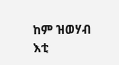ከም ዝወሃብ እቲ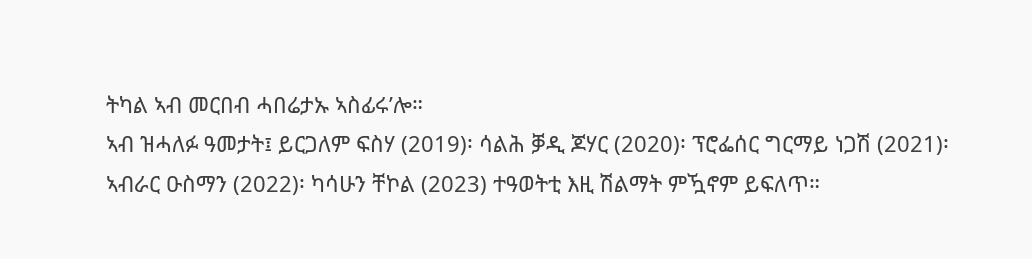ትካል ኣብ መርበብ ሓበሬታኡ ኣስፊሩ’ሎ።
ኣብ ዝሓለፉ ዓመታት፤ ይርጋለም ፍስሃ (2019)፡ ሳልሕ ቓዲ ጆሃር (2020)፡ ፕሮፌሰር ግርማይ ነጋሽ (2021)፡ ኣብራር ዑስማን (2022)፡ ካሳሁን ቸኮል (2023) ተዓወትቲ እዚ ሽልማት ምዃኖም ይፍለጥ።